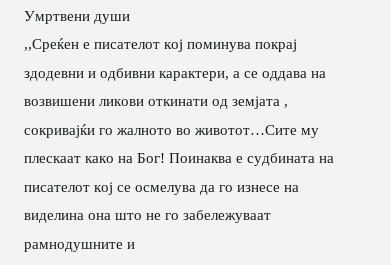Умртвени души
,,Среќен е писателот кој поминува покрај здодевни и одбивни карактери, а се оддава на возвишени ликови откинати од земјата , сокривајќи го жалното во животот…Сите му плескаат како на Бог! Поинаква е судбината на писателот кој се осмелува да го изнесе на виделина она што не го забележуваат рамнодушните и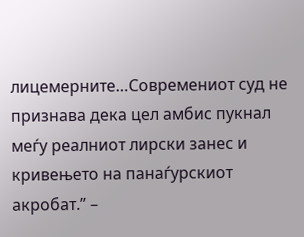лицемерните…Современиот суд не признава дека цел амбис пукнал меѓу реалниот лирски занес и кривењето на панаѓурскиот акробат.” –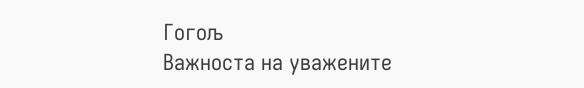Гогољ
Важноста на уважените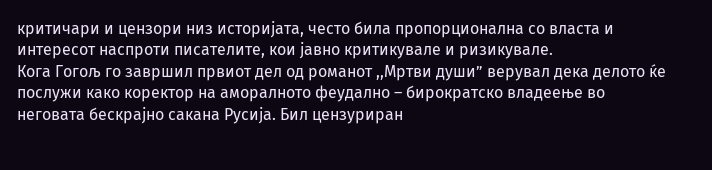критичари и цензори низ историјата, често била пропорционална со власта и интересот наспроти писателите, кои јавно критикувале и ризикувале.
Кога Гогољ го завршил првиот дел од романот ,,Мртви души” верувал дека делото ќе послужи како коректор на аморалното феудално – бирократско владеење во неговата бескрајно сакана Русија. Бил цензуриран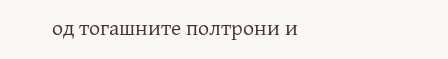од тогашните полтрони и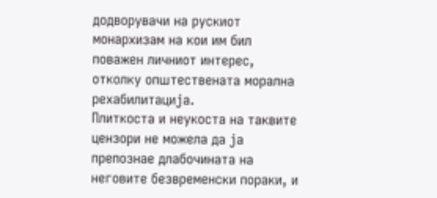додворувачи на рускиот монархизам на кои им бил поважен личниот интерес, отколку општествената морална рехабилитација.
Плиткоста и неукоста на таквите цензори не можела да ја препознае длабочината на неговите безвременски пораки, и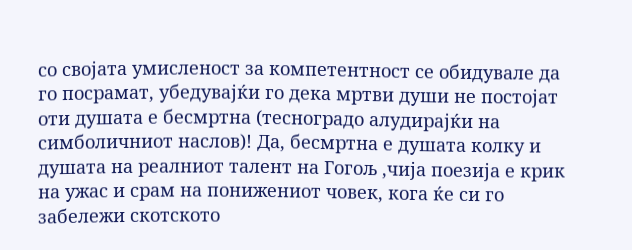со својата умисленост за компетентност се обидувале да го посрамат, убедувајќи го дека мртви души не постојат оти душата е бесмртна (тесноградо алудирајќи на симболичниот наслов)! Да, бесмртна е душата колку и душата на реалниот талент на Гогољ ,чија поезија е крик на ужас и срам на понижениот човек, кога ќе си го забележи скотското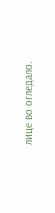лице во огледало.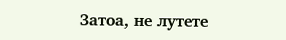Затоа, не лутете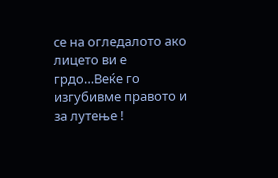се на огледалото ако лицето ви е грдо…Веќе го изгубивме правото и за лутење !